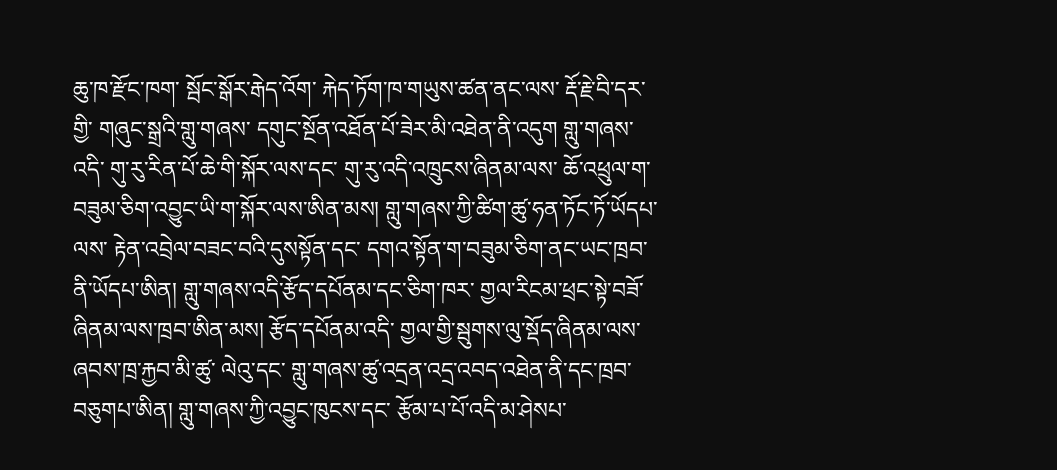ཆུ་ཁ་རྫོང་ཁག་ སྦོང་སྒོར་རྒེད་འོག་ རྐེད་ཏོག་ཁ་གཡུས་ཚན་ནང་ལས་ རྡོ་རྗེ་བི་དར་གྱི་ གཞུང་སྒྲའི་གླུ་གཞས་ དགུང་སྔོན་འཐོན་པོ་ཟེར་མི་འཐེན་ནི་འདུག གླུ་གཞས་འདི་ གུ་རུ་རིན་པོ་ཆེ་གི་སྐོར་ལས་དང་ གུ་རུ་འདི་འཁྲུངས་ཞིནམ་ལས་ ཆོ་འཕྲུལ་ག་བཟུམ་ཅིག་འབྱུང་ཡི་ག་སྐོར་ལས་ཨིན་མས། གླུ་གཞས་ཀྱི་ཚིག་ཚུ་ཧན་ཏོང་ཏོ་ཡོདཔ་ལས་ རྟེན་འབྲེལ་བཟང་བའི་དུསསྟོན་དང་ དགའ་སྟོན་ག་བཟུམ་ཅིག་ནང་ཡང་ཁྲབ་ནི་ཡོདཔ་ཨིན། གླུ་གཞས་འདི་རྩོད་དཔོནམ་དང་ཅིག་ཁར་ གྱལ་རིངམ་ཕྲང་སྟེ་བཟོ་ཞིནམ་ལས་ཁྲབ་ཨིན་མས། རྩོད་དཔོནམ་འདི་ གྱལ་གྱི་སྦུགས་ལུ་སྡོད་ཞིནམ་ལས་ ཞབས་ཁྲ་རྐྱབ་མི་ཚུ་ ལེའུ་དང་ གླུ་གཞས་ཚུ་འདྲན་འདྲ་འབད་འཐེན་ནི་དང་ཁྲབ་བཅུགཔ་ཨིན། གླུ་གཞས་ཀྱི་འབྱུང་ཁུངས་དང་ རྩོམ་པ་པོ་འདི་མ་ཤེསཔ་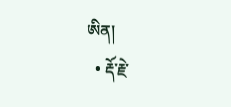ཨིན།
  • རྡོ་རྗེ་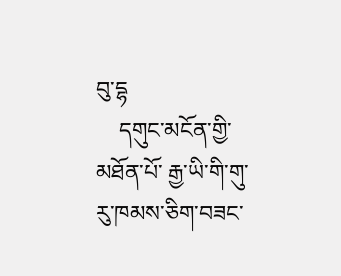བུ་དྷ
    དགུང་མངོན་གྱི་མཐོན་པོ་ རྒྱ་ཡི་གི་གུ་རུ་ཁམས་ཅིག་བཟང་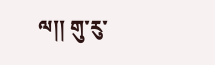ལ།། གུ་རུ་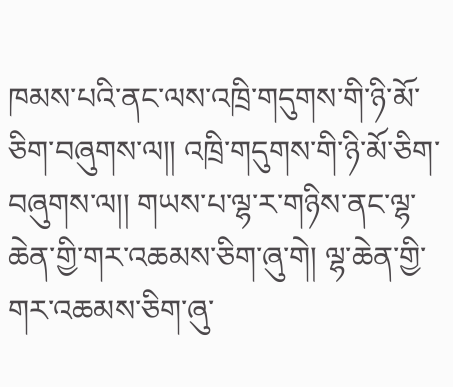ཁམས་པའི་ནང་ལས་འཁྲི་གདུགས་གི་ཉི་མོ་ཅིག་བཞུགས་ལ།། འཁྲི་གདུགས་གི་ཉི་མོ་ཅིག་བཞུགས་ལ།། གཡས་པ་ལྷ་ར་གཉིས་ནང་ལྷ་ཆེན་གྱི་གར་འཆམས་ཅིག་ཞུ་གེ། ལྷ་ཆེན་གྱི་གར་འཆམས་ཅིག་ཞུ་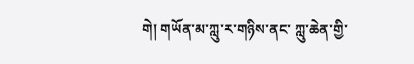གེ། གཡོན་མ་ཀླུ་ར་གཉིས་ནང་ ཀླུ་ཆེན་གྱི་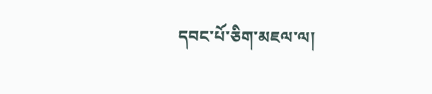དབང་པོ་ཅིག་མཇལ་ལ།